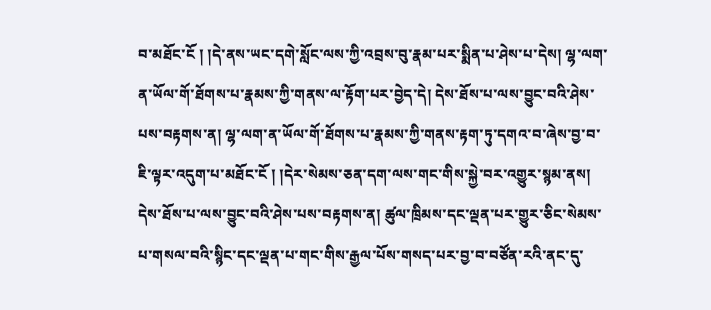བ་མཐོང་ངོ ། །དེ་ནས་ཡང་དགེ་སློང་ལས་ཀྱི་འབྲས་བུ་རྣམ་པར་སྨིན་པ་ཤེས་པ་དེས། ལྷ་ལག་ན་ཡོལ་གོ་ཐོགས་པ་རྣམས་ཀྱི་གནས་ལ་རྟོག་པར་བྱེད་དེ། དེས་ཐོས་པ་ལས་བྱུང་བའི་ཤེས་པས་བརྟགས་ན། ལྷ་ལག་ན་ཡོལ་གོ་ཐོགས་པ་རྣམས་ཀྱི་གནས་རྟག་ཏུ་དགའ་བ་ཞེས་བྱ་བ་ཇི་ལྟར་འདུག་པ་མཐོང་ངོ ། །དེར་སེམས་ཅན་དག་ལས་གང་གིས་སྐྱེ་བར་འགྱུར་སྙམ་ནས། དེས་ཐོས་པ་ལས་བྱུང་བའི་ཤེས་པས་བརྟགས་ན། ཚུལ་ཁྲིམས་དང་ལྡན་པར་གྱུར་ཅིང་སེམས་པ་གསལ་བའི་སྙིང་དང་ལྡན་པ་གང་གིས་རྒྱལ་པོས་གསད་པར་བྱ་བ་བཙོན་རའི་ནང་དུ་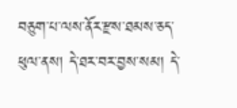བཅུག་པ་ལས་ནོར་རྫས་ཐམས་ཅད་ཕུལ་ནས། དེ་ཐར་བར་བྱས་སམ། དེ་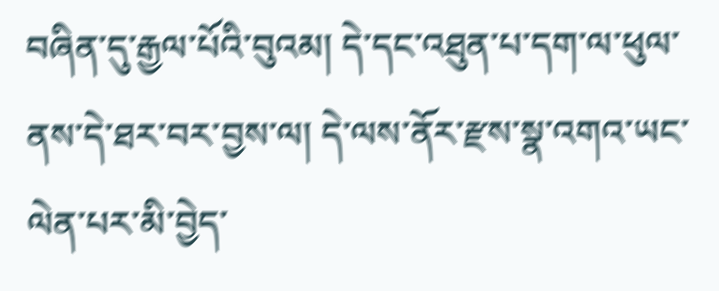བཞིན་དུ་རྒྱལ་པོའི་བུའམ། དེ་དང་འཐུན་པ་དག་ལ་ཕུལ་ནས་དེ་ཐར་བར་བྱས་ལ། དེ་ལས་ནོར་རྫས་སྣ་འགའ་ཡང་ལེན་པར་མི་བྱེད་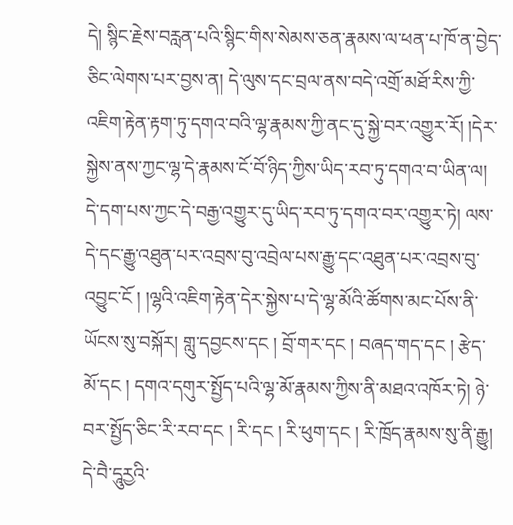དེ། སྙིང་རྗེས་བརླན་པའི་སྙིང་གིས་སེམས་ཅན་རྣམས་ལ་ཕན་པ་ཁོ་ན་བྱེད་ཅིང་ལེགས་པར་བྱས་ན། དེ་ལུས་དང་བྲལ་ནས་བདེ་འགྲོ་མཐོ་རིས་ཀྱི་འཇིག་རྟེན་རྟག་ཏུ་དགའ་བའི་ལྷ་རྣམས་ཀྱི་ནང་དུ་སྐྱེ་བར་འགྱུར་རོ། །དེར་སྐྱེས་ནས་ཀྱང་ལྷ་དེ་རྣམས་ངོ་བོ་ཉིད་ཀྱིས་ཡིད་རབ་ཏུ་དགའ་བ་ཡིན་ལ། དེ་དག་པས་ཀྱང་དེ་བརྒྱ་འགྱུར་དུ་ཡིད་རབ་ཏུ་དགའ་བར་འགྱུར་ཏེ། ལས་དེ་དང་རྒྱུ་འཐུན་པར་འབྲས་བུ་འབྲེལ་པས་རྒྱུ་དང་འཐུན་པར་འབྲས་བུ་འབྱུང་ངོ ། །ལྷའི་འཇིག་རྟེན་དེར་སྐྱེས་པ་དེ་ལྷ་མོའི་ཚོགས་མང་པོས་ནི་ཡོངས་སུ་བསྐོར། གླུ་དབྱངས་དང ། བྲོ་གར་དང ། བཞད་གད་དང ། རྩེད་མོ་དང ། དགའ་དགུར་སྤྱོད་པའི་ལྷ་མོ་རྣམས་ཀྱིས་ནི་མཐའ་འཁོར་ཏེ། ཉེ་བར་སྤྱོད་ཅིང་རི་རབ་དང ། རི་དང ། རི་ཕུག་དང ། རི་ཁྲོད་རྣམས་སུ་ནི་རྒྱུ། དེ་བཻ་དཱུརྱའི་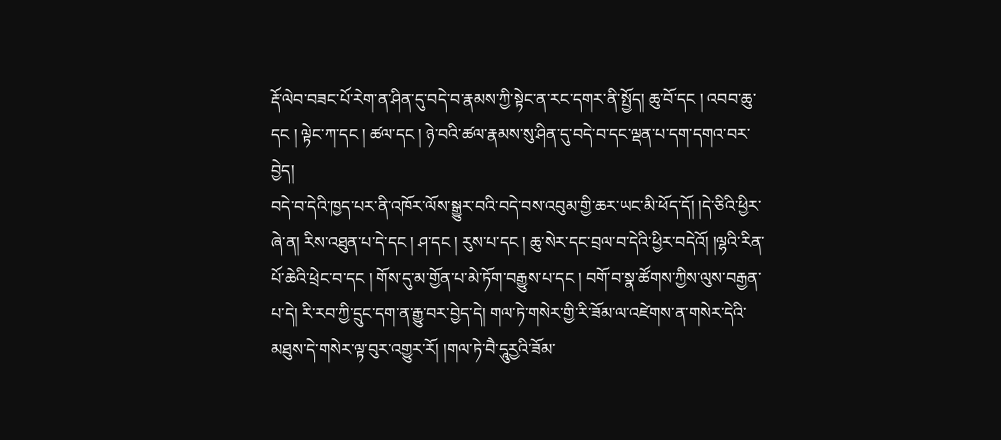རྡོ་ལེབ་བཟང་པོ་རེག་ན་ཤིན་དུ་བདེ་བ་རྣམས་ཀྱི་སྟེང་ན་རང་དགར་ནི་སྤྱོད། ཆུ་བོ་དང ། འབབ་ཆུ་དང ། ལྟེང་ཀ་དང ། ཚལ་དང ། ཉེ་བའི་ཚལ་རྣམས་སུ་ཤིན་དུ་བདེ་བ་དང་ལྡན་པ་དག་དགའ་བར་བྱེད།
བདེ་བ་དེའི་ཁྱད་པར་ནི་འཁོར་ལོས་སྒྱུར་བའི་བདེ་བས་འབུམ་གྱི་ཆར་ཡང་མི་ཕོད་དོ། །དེ་ཅིའི་ཕྱིར་ཞེ་ན། རིས་འཐུན་པ་དེ་དང ། ཤ་དང ། རུས་པ་དང ། ཆུ་སེར་དང་བྲལ་བ་དེའི་ཕྱིར་བདེའོ། །ལྷའི་རིན་པོ་ཆེའི་ཕྲེང་བ་དང ། གོས་དུ་མ་གྱོན་པ་མེ་ཏོག་བརྒྱུས་པ་དང ། བགོ་བ་སྣ་ཚོགས་ཀྱིས་ལུས་བརྒྱན་པ་དེ། རི་རབ་ཀྱི་དྲུང་དག་ན་རྒྱུ་བར་བྱེད་དེ། གལ་ཏེ་གསེར་གྱི་རི་ཟོམ་ལ་འཛེགས་ན་གསེར་དེའི་མཐུས་དེ་གསེར་ལྟ་བུར་འགྱུར་རོ། །གལ་ཏེ་བཻ་དཱུརྱའི་ཟོམ་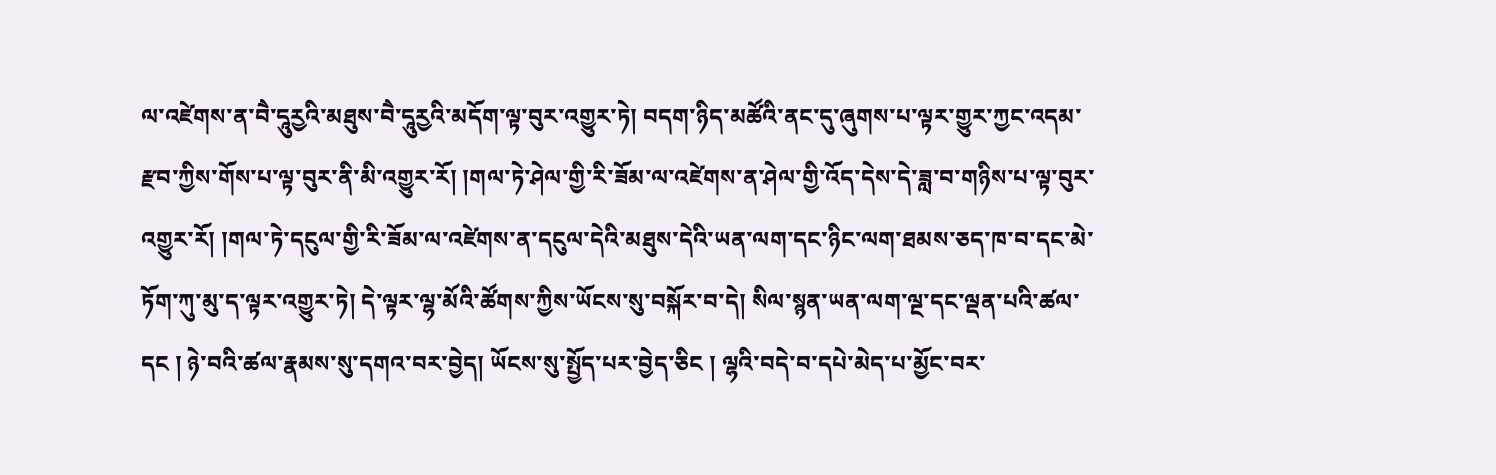ལ་འཛེགས་ན་བཻ་དཱུརྱའི་མཐུས་བཻ་དཱུརྱའི་མདོག་ལྟ་བུར་འགྱུར་ཏེ། བདག་ཉིད་མཚོའི་ནང་དུ་ཞུགས་པ་ལྟར་གྱུར་ཀྱང་འདམ་རྫབ་ཀྱིས་གོས་པ་ལྟ་བུར་ནི་མི་འགྱུར་རོ། །གལ་ཏེ་ཤེལ་གྱི་རི་ཟོམ་ལ་འཛེགས་ན་ཤེལ་གྱི་འོད་དེས་དེ་ཟླ་བ་གཉིས་པ་ལྟ་བུར་འགྱུར་རོ། །གལ་ཏེ་དངུལ་གྱི་རི་ཟོམ་ལ་འཛེགས་ན་དངུལ་དེའི་མཐུས་དེའི་ཡན་ལག་དང་ཉིང་ལག་ཐམས་ཅད་ཁ་བ་དང་མེ་ཏོག་ཀུ་མུ་ད་ལྟར་འགྱུར་ཏེ། དེ་ལྟར་ལྷ་མོའི་ཚོགས་ཀྱིས་ཡོངས་སུ་བསྐོར་བ་དེ། སིལ་སྙན་ཡན་ལག་ལྔ་དང་ལྡན་པའི་ཚལ་དང ། ཉེ་བའི་ཚལ་རྣམས་སུ་དགའ་བར་བྱེད། ཡོངས་སུ་སྤྱོད་པར་བྱེད་ཅིང ། ལྷའི་བདེ་བ་དཔེ་མེད་པ་མྱོང་བར་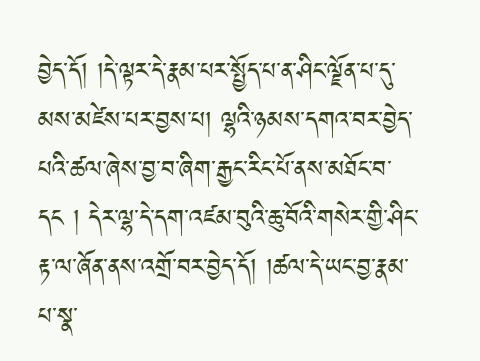བྱེད་དོ། །དེ་ལྟར་དེ་རྣམ་པར་སྤྱོད་པ་ན་ཤིང་ལྗོན་པ་དུ་མས་མཛེས་པར་བྱས་པ། ལྷའི་ཉམས་དགའ་བར་བྱེད་པའི་ཚལ་ཞེས་བྱ་བ་ཞིག་རྒྱང་རིང་པོ་ནས་མཐོང་བ་དང ། དེར་ལྷ་དེ་དག་འཛམ་བུའི་ཆུ་བོའི་གསེར་གྱི་ཤིང་རྟ་ལ་ཞོན་ནས་འགྲོ་བར་བྱེད་དོ། །ཚལ་དེ་ཡང་བྱ་རྣམ་པ་སྣ་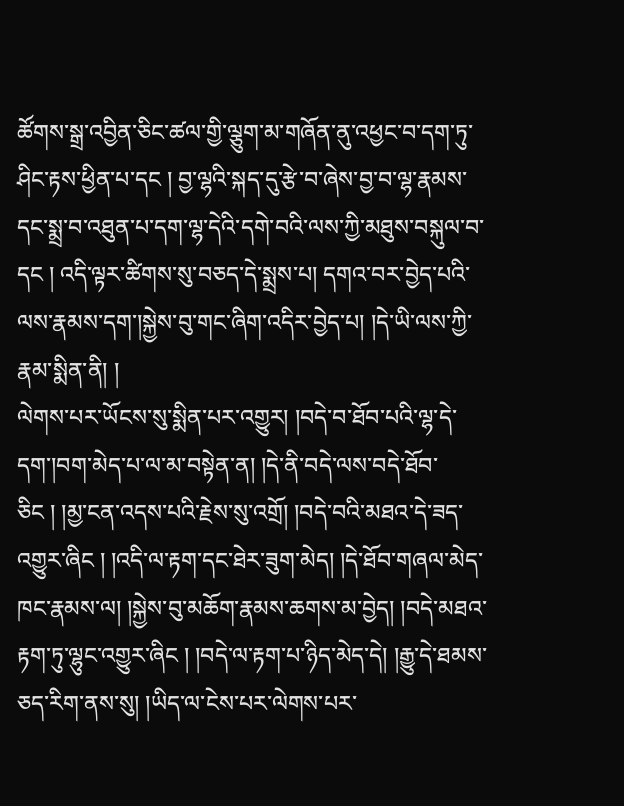ཚོགས་སྒྲ་འབྱིན་ཅིང་ཚལ་གྱི་ལྕུག་མ་གཞོན་ནུ་འཕྱང་བ་དག་ཏུ་ཤིང་རྟས་ཕྱིན་པ་དང ། བྱ་ལྷའི་སྐད་དུ་རྩེ་བ་ཞེས་བྱ་བ་ལྷ་རྣམས་དང་སྨྲ་བ་འཐུན་པ་དག་ལྷ་དེའི་དགེ་བའི་ལས་ཀྱི་མཐུས་བསྐུལ་བ་དང ། འདི་ལྟར་ཚིགས་སུ་བཅད་དེ་སྨྲས་པ། དགའ་བར་བྱེད་པའི་ལས་རྣམས་དག་།སྐྱེས་བུ་གང་ཞིག་འདིར་བྱེད་པ། །དེ་ཡི་ལས་ཀྱི་རྣམ་སྨིན་ནི། །
ལེགས་པར་ཡོངས་སུ་སྨིན་པར་འགྱུར། །བདེ་བ་ཐོབ་པའི་ལྷ་དེ་དག་།བག་མེད་པ་ལ་མ་བསྟེན་ན། །དེ་ནི་བདེ་ལས་བདེ་ཐོབ་ཅིང ། །མྱ་ངན་འདས་པའི་རྗེས་སུ་འགྲོ། །བདེ་བའི་མཐའ་དེ་ཟད་འགྱུར་ཞིང ། །འདི་ལ་རྟག་དང་ཐེར་ཟུག་མེད། །དེ་ཐོབ་གཞལ་མེད་ཁང་རྣམས་ལ། །སྐྱེས་བུ་མཆོག་རྣམས་ཆགས་མ་བྱེད། །བདེ་མཐའ་རྟག་ཏུ་ལྷུང་འགྱུར་ཞིང ། །བདེ་ལ་རྟག་པ་ཉིད་མེད་དེ། །རྒྱུ་དེ་ཐམས་ཅད་རིག་ནས་སུ། །ཡིད་ལ་ངེས་པར་ལེགས་པར་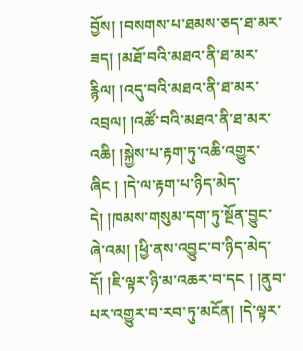བྱོས། །བསགས་པ་ཐམས་ཅད་ཐ་མར་ཟད། །མཐོ་བའི་མཐའ་ནི་ཐ་མར་རྙིལ། །འདུ་བའི་མཐའ་ནི་ཐ་མར་འབྲལ། །འཚོ་བའི་མཐའ་ནི་ཐ་མར་འཆི། །སྐྱེས་པ་རྟག་ཏུ་འཆི་འགྱུར་ཞིང ། །དེ་ལ་རྟག་པ་ཉིད་མེད་དེ། །ཁམས་གསུམ་དག་ཏུ་སྔོན་བྱུང་ཞེ་འམ། །ཕྱི་ནས་འབྱུང་བ་ཉིད་མེད་དོ། །ཇི་ལྟར་ཉི་མ་འཆར་བ་དང ། །ནུབ་པར་འགྱུར་བ་རབ་ཏུ་མངོན། །དེ་ལྟར་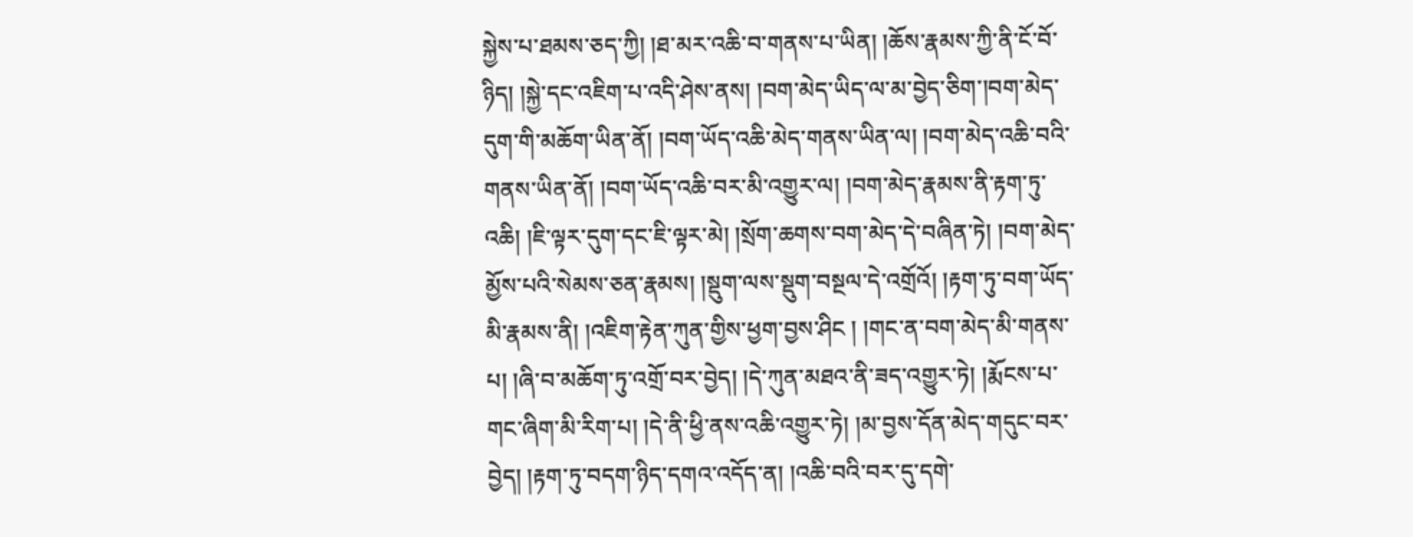སྐྱེས་པ་ཐམས་ཅད་ཀྱི། །ཐ་མར་འཆི་བ་གནས་པ་ཡིན། །ཆོས་རྣམས་ཀྱི་ནི་ངོ་བོ་ཉིད། །སྐྱེ་དང་འཇིག་པ་འདི་ཤེས་ནས། །བག་མེད་ཡིད་ལ་མ་བྱེད་ཅིག་།བག་མེད་དུག་གི་མཆོག་ཡིན་ནོ། །བག་ཡོད་འཆི་མེད་གནས་ཡིན་ལ། །བག་མེད་འཆི་བའི་གནས་ཡིན་ནོ། །བག་ཡོད་འཆི་བར་མི་འགྱུར་ལ། །བག་མེད་རྣམས་ནི་རྟག་ཏུ་འཆི། །ཇི་ལྟར་དུག་དང་ཇི་ལྟར་མེ། །སྲོག་ཆགས་བག་མེད་དེ་བཞིན་ཏེ། །བག་མེད་མྱོས་པའི་སེམས་ཅན་རྣམས། །སྡུག་ལས་སྡུག་བསྔལ་དེ་འགྲོའོ། །རྟག་ཏུ་བག་ཡོད་མི་རྣམས་ནི། །འཇིག་རྟེན་ཀུན་གྱིས་ཕྱག་བྱས་ཤིང ། །གང་ན་བག་མེད་མི་གནས་པ། །ཞི་བ་མཆོག་ཏུ་འགྲོ་བར་བྱེད། །དེ་ཀུན་མཐའ་ནི་ཟད་འགྱུར་ཏེ། །རྨོངས་པ་གང་ཞིག་མི་རིག་པ། །དེ་ནི་ཕྱི་ནས་འཆི་འགྱུར་ཏེ། །མ་བྱས་དོན་མེད་གདུང་བར་བྱེད། །རྟག་ཏུ་བདག་ཉིད་དགའ་འདོད་ན། །འཆི་བའི་བར་དུ་དགེ་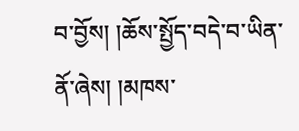བ་བྱོས། །ཆོས་སྤྱོད་བདེ་བ་ཡིན་ནོ་ཞེས། །མཁས་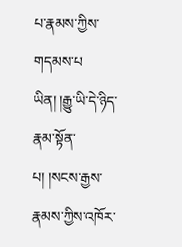པ་རྣམས་ཀྱིས་གདམས་པ
ཡིན། །རྒྱུ་ཡི་དེ་ཉིད་རྣམ་སྟོན་པ། །སངས་རྒྱས་རྣམས་ཀྱིས་འཁོར་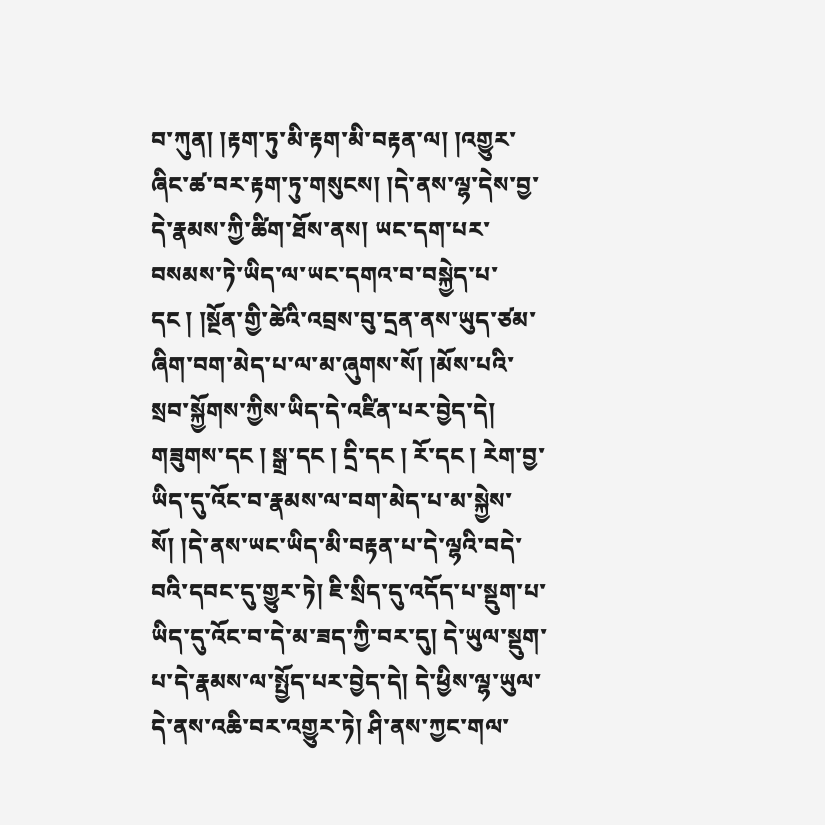བ་ཀུན། །རྟག་ཏུ་མི་རྟག་མི་བརྟན་ལ། །འགྱུར་ཞིང་ཚ་བར་རྟག་ཏུ་གསུངས། །དེ་ནས་ལྷ་དེས་བྱ་དེ་རྣམས་ཀྱི་ཚིག་ཐོས་ནས། ཡང་དག་པར་བསམས་ཏེ་ཡིད་ལ་ཡང་དགའ་བ་བསྐྱེད་པ་དང ། །སྔོན་གྱི་ཚེའི་འབྲས་བུ་དྲན་ནས་ཡུད་ཙམ་ཞིག་བག་མེད་པ་ལ་མ་ཞུགས་སོ། །མོས་པའི་སྲབ་སྐྱོགས་ཀྱིས་ཡིད་དེ་འཛིན་པར་བྱེད་དེ། གཟུགས་དང ། སྒྲ་དང ། དྲི་དང ། རོ་དང ། རེག་བྱ་ཡིད་དུ་འོང་བ་རྣམས་ལ་བག་མེད་པ་མ་སྐྱེས་སོ། །དེ་ནས་ཡང་ཡིད་མི་བརྟན་པ་དེ་ལྷའི་བདེ་བའི་དབང་དུ་གྱུར་ཏེ། ཇི་སྲིད་དུ་འདོད་པ་སྡུག་པ་ཡིད་དུ་འོང་བ་དེ་མ་ཟད་ཀྱི་བར་དུ། དེ་ཡུལ་སྡུག་པ་དེ་རྣམས་ལ་སྤྱོད་པར་བྱེད་དེ། དེ་ཕྱིས་ལྷ་ཡུལ་དེ་ནས་འཆི་བར་འགྱུར་ཏེ། ཤི་ནས་ཀྱང་གལ་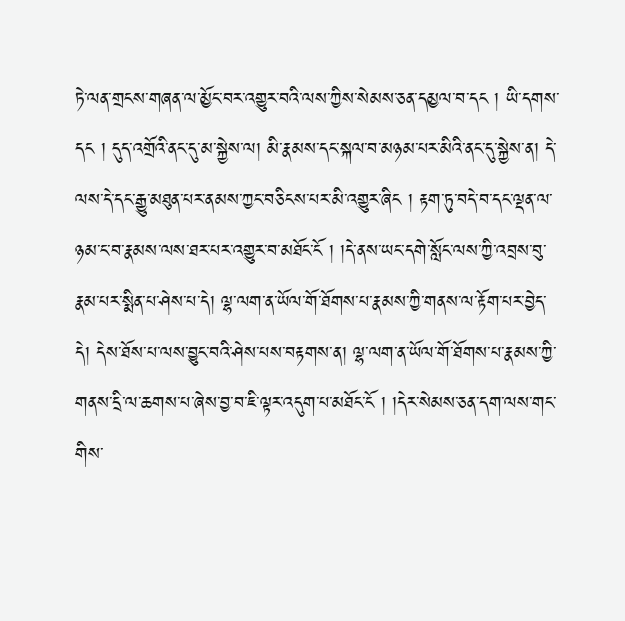ཏེ་ལན་གྲངས་གཞན་ལ་མྱོང་བར་འགྱུར་བའི་ལས་ཀྱིས་སེམས་ཅན་དམྱལ་བ་དང ། ཡི་དགས་དང ། དུད་འགྲོའི་ནང་དུ་མ་སྐྱེས་ལ། མི་རྣམས་དང་སྐལ་བ་མཉམ་པར་མིའི་ནང་དུ་སྐྱེས་ན། དེ་ལས་དེ་དང་རྒྱུ་མཐུན་པར་ནམས་ཀྱང་བཅིངས་པར་མི་འགྱུར་ཞིང ། རྟག་ཏུ་བདེ་བ་དང་ལྡན་ལ་ཉམ་ང་བ་རྣམས་ལས་ཐར་པར་འགྱུར་བ་མཐོང་ངོ ། །དེ་ནས་ཡང་དགེ་སློང་ལས་ཀྱི་འབྲས་བུ་རྣམ་པར་སྨིན་པ་ཤེས་པ་དེ། ལྷ་ལག་ན་ཡོལ་གོ་ཐོགས་པ་རྣམས་ཀྱི་གནས་ལ་རྟོག་པར་བྱེད་དེ། དེས་ཐོས་པ་ལས་བྱུང་བའི་ཤེས་པས་བརྟགས་ན། ལྷ་ལག་ན་ཡོལ་གོ་ཐོགས་པ་རྣམས་ཀྱི་གནས་དྲི་ལ་ཆགས་པ་ཞེས་བྱ་བ་ཇི་ལྟར་འདུག་པ་མཐོང་ངོ ། །དེར་སེམས་ཅན་དག་ལས་གང་གིས་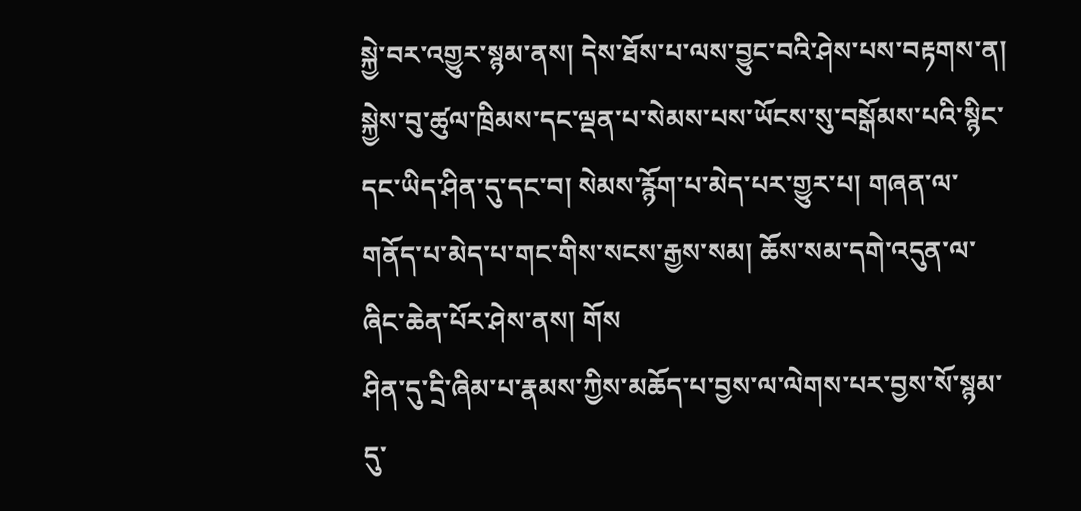སྐྱེ་བར་འགྱུར་སྙམ་ནས། དེས་ཐོས་པ་ལས་བྱུང་བའི་ཤེས་པས་བརྟགས་ན། སྐྱེས་བུ་ཚུལ་ཁྲིམས་དང་ལྡན་པ་སེམས་པས་ཡོངས་སུ་བསྒོམས་པའི་སྙིང་དང་ཡིད་ཤིན་དུ་དང་བ། སེམས་རྙོག་པ་མེད་པར་གྱུར་པ། གཞན་ལ་གནོད་པ་མེད་པ་གང་གིས་སངས་རྒྱས་སམ། ཆོས་སམ་དགེ་འདུན་ལ་ཞིང་ཆེན་པོར་ཤེས་ནས། གོས
ཤིན་དུ་དྲི་ཞིམ་པ་རྣམས་ཀྱིས་མཆོད་པ་བྱས་ལ་ལེགས་པར་བྱས་སོ་སྙམ་དུ་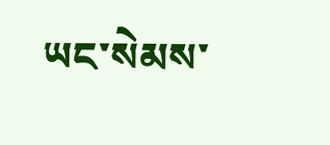ཡང་སེམས་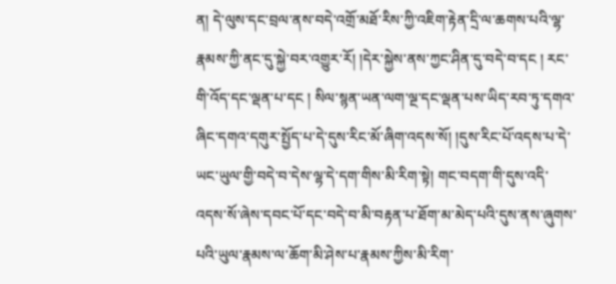ན། དེ་ལུས་དང་བྲལ་ནས་བདེ་འགྲོ་མཐོ་རིས་ཀྱི་འཇིག་རྟེན་དྲི་ལ་ཆགས་པའི་ལྷ་རྣམས་ཀྱི་ནང་དུ་སྐྱེ་བར་འགྱུར་རོ། །དེར་སྐྱེས་ནས་ཀྱང་ཤིན་དུ་བདེ་བ་དང ། རང་གི་འོད་དང་ལྡན་པ་དང ། སིལ་སྙན་ཡན་ལག་ལྔ་དང་ལྡན་པས་ཡིད་རབ་ཏུ་དགའ་ཞིང་དགའ་དགུར་སྤྱོད་པ་དེ་དུས་རིང་མོ་ཞིག་འདས་སོ། །དུས་རིང་པོ་འདས་པ་དེ་ཡང་ཡུལ་གྱི་བདེ་བ་དེས་ལྷ་དེ་དག་གིས་མི་རིག་སྟེ། གང་བདག་གི་དུས་འདི་འདས་སོ་ཞེས་དབང་པོ་དང་བདེ་བ་མི་བརྟན་པ་ཐོག་མ་མེད་པའི་དུས་ནས་ཞུགས་པའི་ཡུལ་རྣམས་ལ་ཆོག་མི་ཤེས་པ་རྣམས་ཀྱིས་མི་རིག་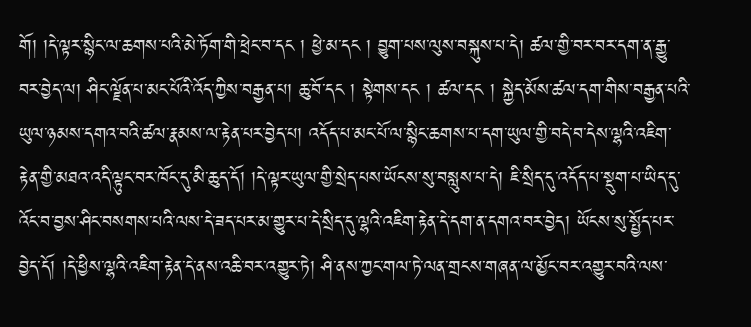གོ། །དེ་ལྟར་སྙིང་ལ་ཆགས་པའི་མེ་ཏོག་གི་ཕྲེང་བ་དང ། ཕྱེ་མ་དང ། བྱུག་པས་ལུས་བསྐུས་པ་དེ། ཚལ་གྱི་བར་བར་དག་ན་རྒྱུ་བར་བྱེད་ལ། ཤིང་ལྗོན་པ་མང་པོའི་འོད་ཀྱིས་བརྒྱན་པ། ཆུ་བོ་དང ། སྟེགས་དང ། ཚལ་དང ། སྐྱེད་མོས་ཚལ་དག་གིས་བརྒྱན་པའི་ཡུལ་ཉམས་དགའ་བའི་ཚལ་རྣམས་ལ་རྟེན་པར་བྱེད་པ། འདོད་པ་མང་པོ་ལ་སྙིང་ཆགས་པ་དག་ཡུལ་གྱི་བདེ་བ་དེས་ལྷའི་འཇིག་རྟེན་གྱི་མཐའ་འདི་ལྟུང་བར་ཁོང་དུ་མི་ཆུད་དོ། །དེ་ལྟར་ཡུལ་གྱི་སྲེད་པས་ཡོངས་སུ་བསླུས་པ་དེ། ཇི་སྲིད་དུ་འདོད་པ་སྡུག་པ་ཡིད་དུ་འོང་བ་བྱས་ཤིང་བསགས་པའི་ལས་དེ་ཟད་པར་མ་གྱུར་པ་དེ་སྲིད་དུ་ལྷའི་འཇིག་རྟེན་དེ་དག་ན་དགའ་བར་བྱེད། ཡོངས་སུ་སྤྱོད་པར་བྱེད་དོ། །དེ་ཕྱིས་ལྷའི་འཇིག་རྟེན་དེ་ནས་འཆི་བར་འགྱུར་ཏེ། ཤི་ནས་ཀྱང་གལ་ཏེ་ལན་གྲངས་གཞན་ལ་མྱོང་བར་འགྱུར་བའི་ལས་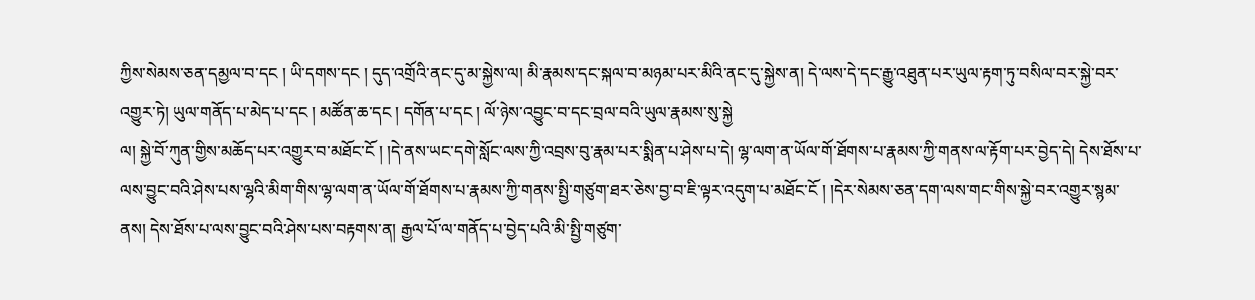ཀྱིས་སེམས་ཅན་དམྱལ་བ་དང ། ཡི་དགས་དང ། དུད་འགྲོའི་ནང་དུ་མ་སྐྱེས་ལ། མི་རྣམས་དང་སྐལ་བ་མཉམ་པར་མིའི་ནང་དུ་སྐྱེས་ན། དེ་ལས་དེ་དང་རྒྱུ་འཐུན་པར་ཡུལ་རྟག་ཏུ་བསིལ་བར་སྐྱེ་བར་འགྱུར་ཏེ། ཡུལ་གནོད་པ་མེད་པ་དང ། མཚོན་ཆ་དང ། དགོན་པ་དང ། ལོ་ཉེས་འབྱུང་བ་དང་བྲལ་བའི་ཡུལ་རྣམས་སུ་སྐྱེ
ལ། སྐྱེ་བོ་ཀུན་གྱིས་མཆོད་པར་འགྱུར་བ་མཐོང་ངོ ། །དེ་ནས་ཡང་དགེ་སློང་ལས་ཀྱི་འབྲས་བུ་རྣམ་པར་སྨིན་པ་ཤེས་པ་དེ། ལྷ་ལག་ན་ཡོལ་གོ་ཐོགས་པ་རྣམས་ཀྱི་གནས་ལ་རྟོག་པར་བྱེད་དེ། དེས་ཐོས་པ་ལས་བྱུང་བའི་ཤེས་པས་ལྷའི་མིག་གིས་ལྷ་ལག་ན་ཡོལ་གོ་ཐོགས་པ་རྣམས་ཀྱི་གནས་སྤྱི་གཙུག་ཐར་ཅེས་བྱ་བ་ཇི་ལྟར་འདུག་པ་མཐོང་ངོ ། །དེར་སེམས་ཅན་དག་ལས་གང་གིས་སྐྱེ་བར་འགྱུར་སྙམ་ནས། དེས་ཐོས་པ་ལས་བྱུང་བའི་ཤེས་པས་བརྟགས་ན། རྒྱལ་པོ་ལ་གནོད་པ་བྱེད་པའི་མི་སྤྱི་གཙུག་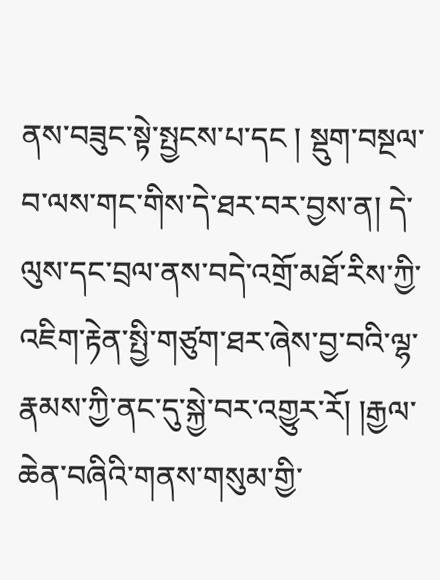ནས་བཟུང་སྟེ་སྤྱངས་པ་དང ། སྡུག་བསྔལ་བ་ལས་གང་གིས་དེ་ཐར་བར་བྱས་ན། དེ་ལུས་དང་བྲལ་ནས་བདེ་འགྲོ་མཐོ་རིས་ཀྱི་འཇིག་རྟེན་སྤྱི་གཙུག་ཐར་ཞེས་བྱ་བའི་ལྷ་རྣམས་ཀྱི་ནང་དུ་སྐྱེ་བར་འགྱུར་རོ། །རྒྱལ་ཆེན་བཞིའི་གནས་གསུམ་གྱི་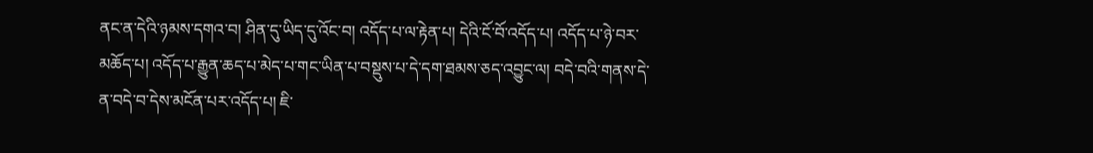ནང་ན་དེའི་ཉམས་དགའ་བ། ཤིན་དུ་ཡིད་དུ་འོང་བ། འདོད་པ་ལ་རྟེན་པ། དེའི་ངོ་བོ་འདོད་པ། འདོད་པ་ཉེ་བར་མཆོད་པ། འདོད་པ་རྒྱུན་ཆད་པ་མེད་པ་གང་ཡིན་པ་བསྡུས་པ་དེ་དག་ཐམས་ཅད་འབྱུང་ལ། བདེ་བའི་གནས་དེ་ན་བདེ་བ་དེས་མངོན་པར་འདོད་པ། ཇི་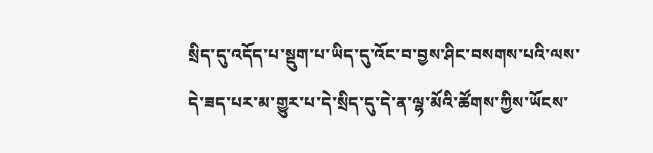སྲིད་དུ་འདོད་པ་སྡུག་པ་ཡིད་དུ་འོང་བ་བྱས་ཤིང་བསགས་པའི་ལས་དེ་ཟད་པར་མ་གྱུར་པ་དེ་སྲིད་དུ་དེ་ན་ལྷ་མོའི་ཚོགས་ཀྱིས་ཡོངས་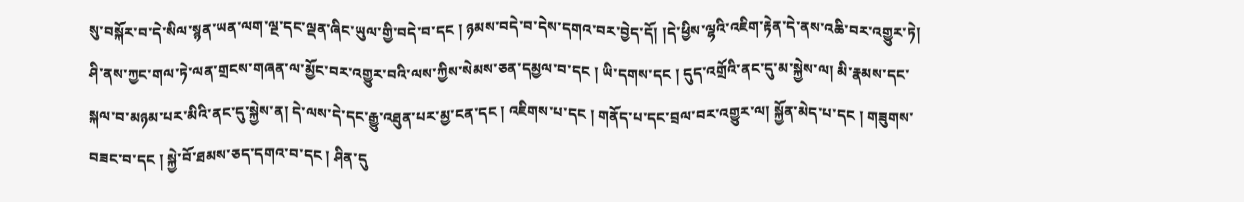སུ་བསྐོར་བ་དེ་སིལ་སྙན་ཡན་ལག་ལྔ་དང་ལྡན་ཞིང་ཡུལ་གྱི་བདེ་བ་དང ། ཉམས་བདེ་བ་དེས་དགའ་བར་བྱེད་དོ། །དེ་ཕྱིས་ལྷའི་འཇིག་རྟེན་དེ་ནས་འཆི་བར་འགྱུར་ཏེ། ཤི་ནས་ཀྱང་གལ་ཏེ་ལན་གྲངས་གཞན་ལ་མྱོང་བར་འགྱུར་བའི་ལས་ཀྱིས་སེམས་ཅན་དམྱལ་བ་དང ། ཡི་དགས་དང ། དུད་འགྲོའི་ནང་དུ་མ་སྐྱེས་ལ། མི་རྣམས་དང་སྐལ་བ་མཉམ་པར་མིའི་ནང་དུ་སྐྱེས་ན། དེ་ལས་དེ་དང་རྒྱུ་འཐུན་པར་མྱ་ངན་དང ། འཇིགས་པ་དང ། གནོད་པ་དང་བྲལ་བར་འགྱུར་ལ། སྐྱོན་མེད་པ་དང ། གཟུགས་བཟང་བ་དང ། སྐྱེ་བོ་ཐམས་ཅད་དགའ་བ་དང ། ཤིན་དུ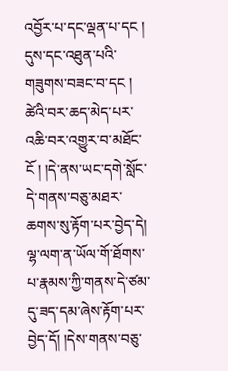འབྱོར་པ་དང་ལྡན་པ་དང ། དུས་དང་འཐུན་པའི་གཟུགས་བཟང་བ་དང ། ཚེའི་བར་ཆད་མེད་པར་འཆི་བར་འགྱུར་བ་མཐོང་ངོ ། །དེ་ནས་ཡང་དགེ་སློང་དེ་གནས་བཅུ་མཐར་ཆགས་སུ་རྟོག་པར་བྱེད་དེ། ལྷ་ལག་ན་ཡོལ་གོ་ཐོགས་པ་རྣམས་ཀྱི་གནས་དེ་ཙམ་དུ་ཟད་དམ་ཞེས་རྟོག་པར་བྱེད་དོ། །དེས་གནས་བཅུ་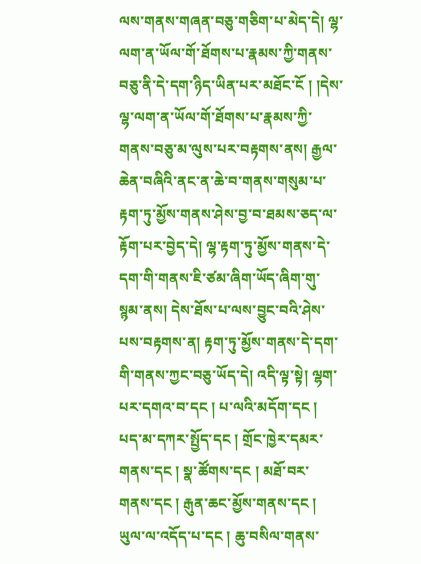ལས་གནས་གཞན་བཅུ་གཅིག་པ་མེད་དེ། ལྷ་ལག་ན་ཡོལ་གོ་ཐོགས་པ་རྣམས་ཀྱི་གནས་བཅུ་ནི་དེ་དག་ཉིད་ཡིན་པར་མཐོང་ངོ ། །དེས་ལྷ་ལག་ན་ཡོལ་གོ་ཐོགས་པ་རྣམས་ཀྱི་གནས་བཅུ་མ་ལུས་པར་བརྟགས་ནས། རྒྱལ་ཆེན་བཞིའི་ནང་ན་ཆེ་བ་གནས་གསུམ་པ་རྟག་ཏུ་མྱོས་གནས་ཤེས་བྱ་བ་ཐམས་ཅད་ལ་རྟོག་པར་བྱེད་དེ། ལྷ་རྟག་ཏུ་མྱོས་གནས་དེ་དག་གི་གནས་ཇི་ཙམ་ཞིག་ཡོད་ཞིག་གུ་སྙམ་ནས། དེས་ཐོས་པ་ལས་བྱུང་བའི་ཤེས་པས་བརྟགས་ན། རྟག་ཏུ་མྱོས་གནས་དེ་དག་གི་གནས་ཀྱང་བཅུ་ཡོད་དེ། འདི་ལྟ་སྟེ། ལྷག་པར་དགའ་བ་དང ། པ་ལའི་མདོག་དང ། པད་མ་དཀར་སྤྱོད་དང ། གྲོང་ཁྱེར་དམར་གནས་དང ། སྣ་ཚོགས་དང ། མཐོ་བར་གནས་དང ། རྒུན་ཆང་མྱོས་གནས་དང ། ཡུལ་ལ་འདོད་པ་དང ། ཆུ་བསིལ་གནས་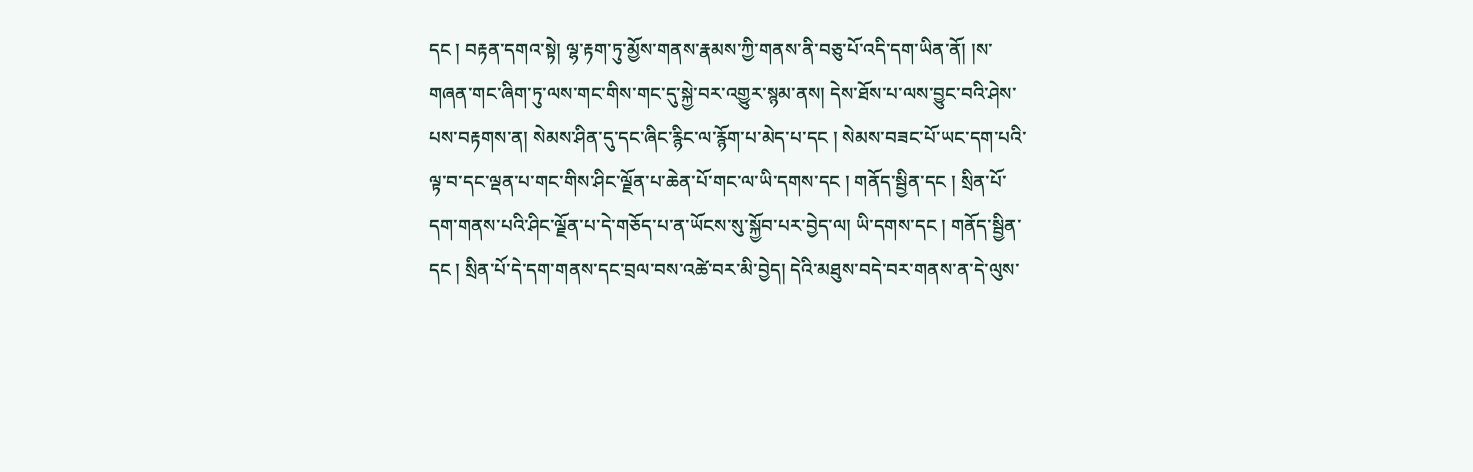དང ། བརྟན་དགའ་སྟེ། ལྷ་རྟག་ཏུ་མྱོས་གནས་རྣམས་ཀྱི་གནས་ནི་བཅུ་པོ་འདི་དག་ཡིན་ནོ། །ས་གཞན་གང་ཞིག་ཏུ་ལས་གང་གིས་གང་དུ་སྐྱེ་བར་འགྱུར་སྙམ་ནས། དེས་ཐོས་པ་ལས་བྱུང་བའི་ཤེས་པས་བརྟགས་ན། སེམས་ཤིན་དུ་དང་ཞིང་རྙིང་ལ་རྙོག་པ་མེད་པ་དང ། སེམས་བཟང་པོ་ཡང་དག་པའི་ལྟ་བ་དང་ལྡན་པ་གང་གིས་ཤིང་ལྗོན་པ་ཆེན་པོ་གང་ལ་ཡི་དགས་དང ། གནོད་སྦྱིན་དང ། སྲིན་པོ་དག་གནས་པའི་ཤིང་ལྗོན་པ་དེ་གཅོད་པ་ན་ཡོངས་སུ་སྐྱོབ་པར་བྱེད་ལ། ཡི་དགས་དང ། གནོད་སྦྱིན་དང ། སྲིན་པོ་དེ་དག་གནས་དང་བྲལ་བས་འཚེ་བར་མི་བྱེད། དེའི་མཐུས་བདེ་བར་གནས་ན་དེ་ལུས་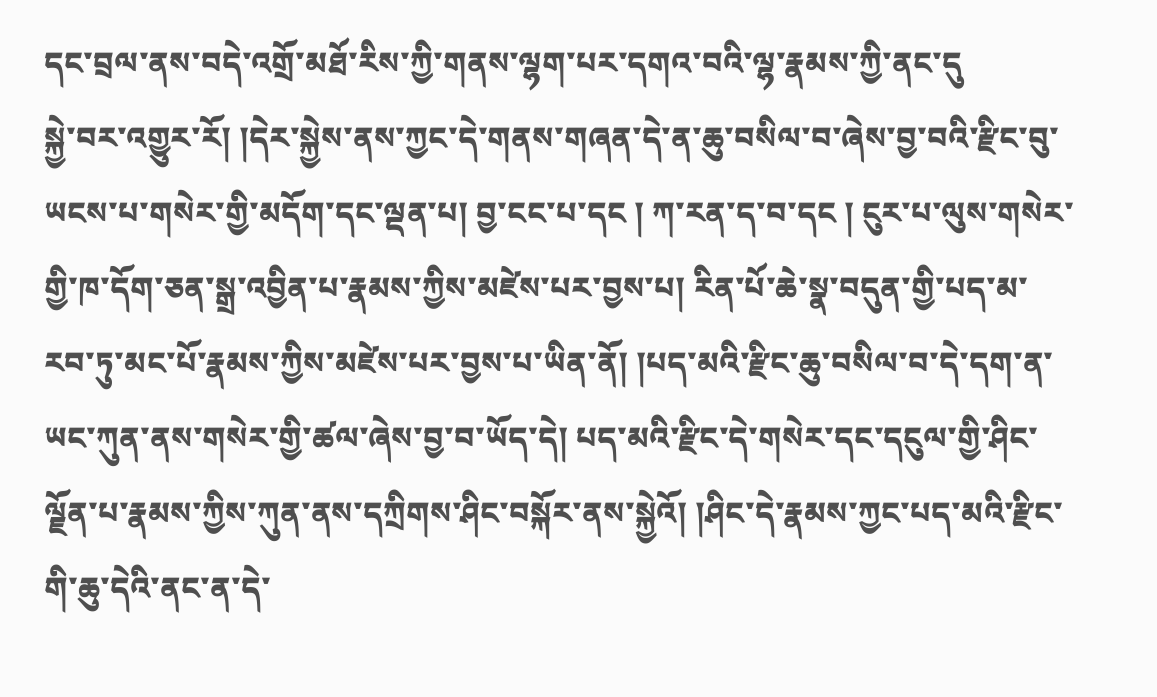དང་བྲལ་ནས་བདེ་འགྲོ་མཐོ་རིས་ཀྱི་གནས་ལྷག་པར་དགའ་བའི་ལྷ་རྣམས་ཀྱི་ནང་དུ
སྐྱེ་བར་འགྱུར་རོ། །དེར་སྐྱེས་ནས་ཀྱང་དེ་གནས་གཞན་དེ་ན་ཆུ་བསིལ་བ་ཞེས་བྱ་བའི་རྫིང་བུ་ཡངས་པ་གསེར་གྱི་མདོག་དང་ལྡན་པ། བྱ་ངང་པ་དང ། ཀ་རན་ད་བ་དང ། ངུར་པ་ལུས་གསེར་གྱི་ཁ་དོག་ཅན་སྒྲ་འབྱིན་པ་རྣམས་ཀྱིས་མཛེས་པར་བྱས་པ། རིན་པོ་ཆེ་སྣ་བདུན་གྱི་པད་མ་རབ་ཏུ་མང་པོ་རྣམས་ཀྱིས་མཛེས་པར་བྱས་པ་ཡིན་ནོ། །པད་མའི་རྫིང་ཆུ་བསིལ་བ་དེ་དག་ན་ཡང་ཀུན་ནས་གསེར་གྱི་ཚལ་ཞེས་བྱ་བ་ཡོད་དེ། པད་མའི་རྫིང་དེ་གསེར་དང་དངུལ་གྱི་ཤིང་ལྗོན་པ་རྣམས་ཀྱིས་ཀུན་ནས་དཀྲིགས་ཤིང་བསྐོར་ནས་སྐྱེའོ། །ཤིང་དེ་རྣམས་ཀྱང་པད་མའི་རྫིང་གི་ཆུ་དེའི་ནང་ན་དེ་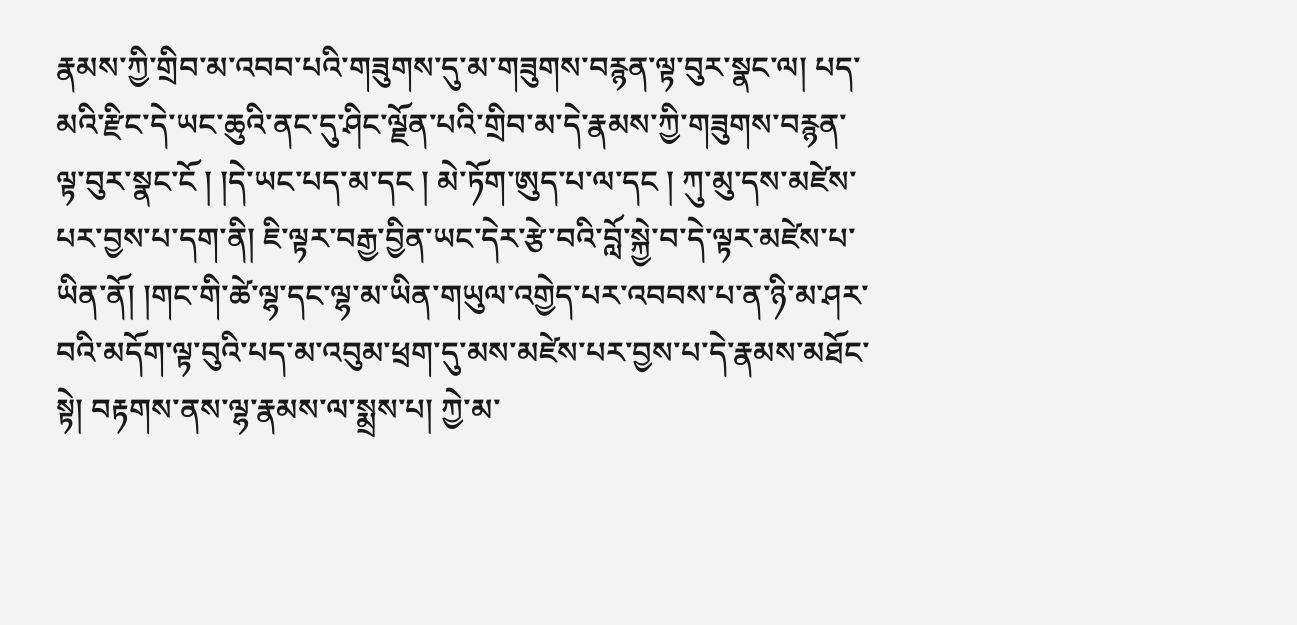རྣམས་ཀྱི་གྲིབ་མ་འབབ་པའི་གཟུགས་དུ་མ་གཟུགས་བརྙན་ལྟ་བུར་སྣང་ལ། པད་མའི་རྫིང་དེ་ཡང་ཆུའི་ནང་དུ་ཤིང་ལྗོན་པའི་གྲིབ་མ་དེ་རྣམས་ཀྱི་གཟུགས་བརྙན་ལྟ་བུར་སྣང་ངོ ། །དེ་ཡང་པད་མ་དང ། མེ་ཏོག་ཨུད་པ་ལ་དང ། ཀུ་མུ་དས་མཛེས་པར་བྱས་པ་དག་ནི། ཇི་ལྟར་བརྒྱ་བྱིན་ཡང་དེར་རྩེ་བའི་བློ་སྐྱེ་བ་དེ་ལྟར་མཛེས་པ་ཡིན་ནོ། །གང་གི་ཚེ་ལྷ་དང་ལྷ་མ་ཡིན་གཡུལ་འགྱེད་པར་འབབས་པ་ན་ཉི་མ་ཤར་བའི་མདོག་ལྟ་བུའི་པད་མ་འབུམ་ཕྲག་དུ་མས་མཛེས་པར་བྱས་པ་དེ་རྣམས་མཐོང་སྟེ། བརྟགས་ནས་ལྷ་རྣམས་ལ་སྨྲས་པ། ཀྱེ་མ་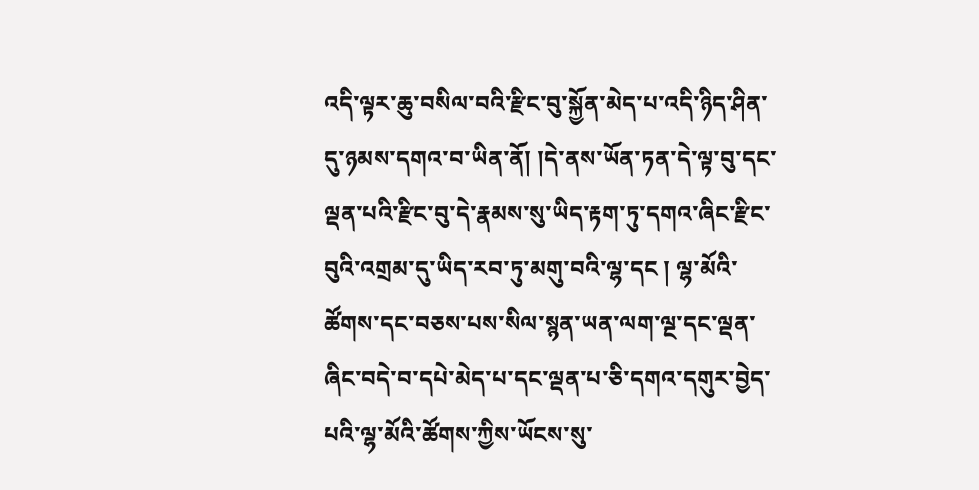འདི་ལྟར་ཆུ་བསིལ་བའི་རྫིང་བུ་སྐྱོན་མེད་པ་འདི་ཉིད་ཤིན་དུ་ཉམས་དགའ་བ་ཡིན་ནོ། །དེ་ནས་ཡོན་ཏན་དེ་ལྟ་བུ་དང་ལྡན་པའི་རྫིང་བུ་དེ་རྣམས་སུ་ཡིད་རྟག་ཏུ་དགའ་ཞིང་རྫིང་བུའི་འགྲམ་དུ་ཡིད་རབ་ཏུ་མགུ་བའི་ལྷ་དང ། ལྷ་མོའི་ཚོགས་དང་བཅས་པས་སིལ་སྙན་ཡན་ལག་ལྔ་དང་ལྡན་ཞིང་བདེ་བ་དཔེ་མེད་པ་དང་ལྡན་པ་ཅི་དགའ་དགུར་བྱེད་པའི་ལྷ་མོའི་ཚོགས་ཀྱིས་ཡོངས་སུ་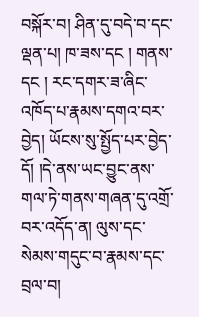བསྐོར་བ། ཤིན་དུ་བདེ་བ་དང་ལྡན་པ། ཁ་ཟས་དང ། གནས་དང ། རང་དགར་ཟ་ཞིང་འཁོད་པ་རྣམས་དགའ་བར་བྱེད། ཡོངས་སུ་སྤྱོད་པར་བྱེད་དོ། །དེ་ནས་ཡང་བྱུང་ནས་གལ་ཏེ་གནས་གཞན་དུ་འགྲོ་བར་འདོད་ན། ལུས་དང་སེམས་གདུང་བ་རྣམས་དང་བྲལ་བ།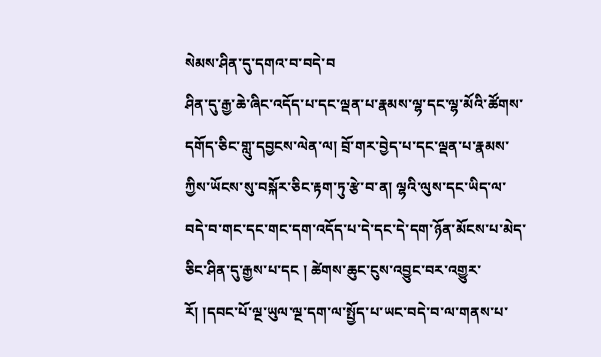སེམས་ཤིན་དུ་དགའ་བ་བདེ་བ
ཤིན་དུ་རྒྱ་ཆེ་ཞིང་འདོད་པ་དང་ལྡན་པ་རྣམས་ལྷ་དང་ལྷ་མོའི་ཚོགས་དགོད་ཅིང་གླུ་དབྱངས་ལེན་ལ། བྲོ་གར་བྱེད་པ་དང་ལྡན་པ་རྣམས་ཀྱིས་ཡོངས་སུ་བསྐོར་ཅིང་རྟག་ཏུ་རྩེ་བ་ན། ལྷའི་ལུས་དང་ཡིད་ལ་བདེ་བ་གང་དང་གང་དག་འདོད་པ་དེ་དང་དེ་དག་ཉོན་མོངས་པ་མེད་ཅིང་ཤིན་དུ་རྒྱས་པ་དང ། ཚེགས་ཆུང་ངུས་འབྱུང་བར་འགྱུར་རོ། །དབང་པོ་ལྔ་ཡུལ་ལྔ་དག་ལ་སྤྱོད་པ་ཡང་བདེ་བ་ལ་གནས་པ་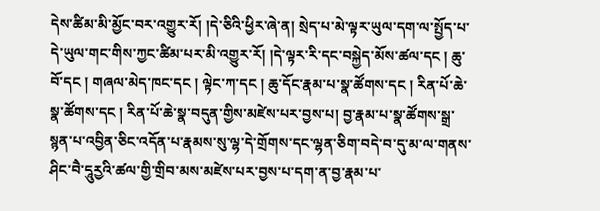དེས་ཚིམ་མི་མྱོང་བར་འགྱུར་རོ། །དེ་ཅིའི་ཕྱིར་ཞེ་ན། སྲེད་པ་མེ་ལྟར་ཡུལ་དག་ལ་སྤྱོད་པ་དེ་ཡུལ་གང་གིས་ཀྱང་ཚིམ་པར་མི་འགྱུར་རོ། །དེ་ལྟར་རི་དང་བསྐྱེད་མོས་ཚལ་དང ། ཆུ་བོ་དང ། གཞལ་མེད་ཁང་དང ། ལྟེང་ཀ་དང ། ཆུ་དོང་རྣམ་པ་སྣ་ཚོགས་དང ། རིན་པོ་ཆེ་སྣ་ཚོགས་དང ། རིན་པོ་ཆེ་སྣ་བདུན་གྱིས་མཛེས་པར་བྱས་པ། བྱ་རྣམ་པ་སྣ་ཚོགས་སྒྲ་སྙན་པ་འབྱིན་ཅིང་འདོན་པ་རྣམས་སུ་ལྷ་དེ་གྲོགས་དང་ལྷན་ཅིག་བདེ་བ་དུ་མ་ལ་གནས་ཤིང་བཻ་དཱུརྱའི་ཚལ་གྱི་གྲིབ་མས་མཛེས་པར་བྱས་པ་དག་ན་བྱ་རྣམ་པ་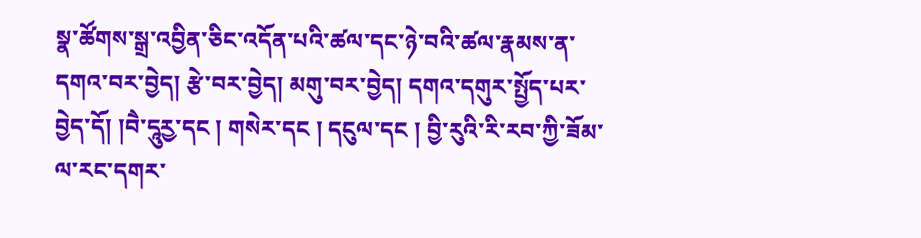སྣ་ཚོགས་སྒྲ་འབྱིན་ཅིང་འདོན་པའི་ཚལ་དང་ཉེ་བའི་ཚལ་རྣམས་ན་དགའ་བར་བྱེད། རྩེ་བར་བྱེད། མགུ་བར་བྱེད། དགའ་དགུར་སྤྱོད་པར་བྱེད་དོ། །བཻ་དཱུརྱ་དང ། གསེར་དང ། དངུལ་དང ། བྱི་རུའི་རི་རབ་ཀྱི་ཟོམ་ལ་རང་དགར་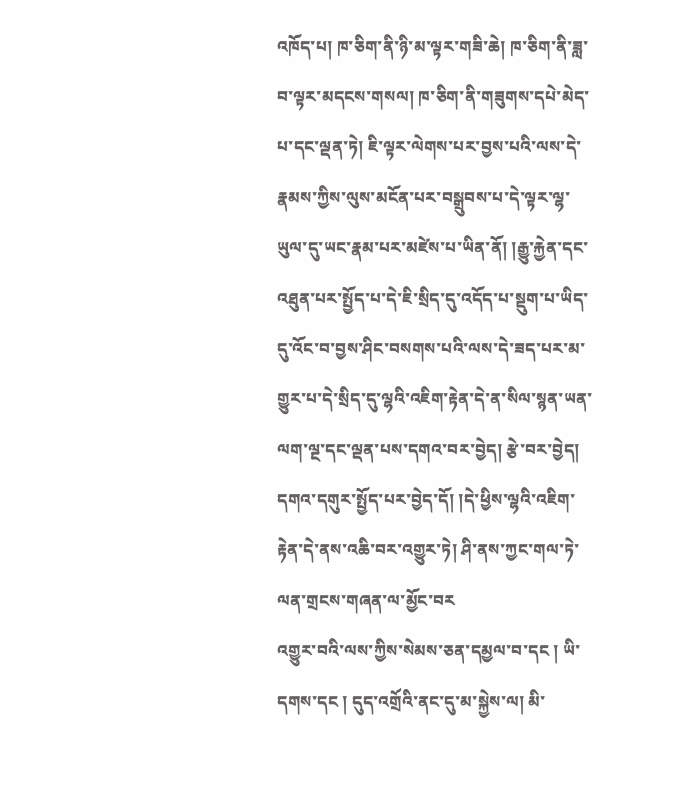འཁོད་པ། ཁ་ཅིག་ནི་ཉི་མ་ལྟར་གཟི་ཆེ། ཁ་ཅིག་ནི་ཟླ་བ་ལྟར་མདངས་གསལ། ཁ་ཅིག་ནི་གཟུགས་དཔེ་མེད་པ་དང་ལྡན་ཏེ། ཇི་ལྟར་ལེགས་པར་བྱས་པའི་ལས་དེ་རྣམས་ཀྱིས་ལུས་མངོན་པར་བསྒྲུབས་པ་དེ་ལྟར་ལྷ་ཡུལ་དུ་ཡང་རྣམ་པར་མཛེས་པ་ཡིན་ནོ། །རྒྱུ་རྐྱེན་དང་འཐུན་པར་སྤྱོད་པ་དེ་ཇི་སྲིད་དུ་འདོད་པ་སྡུག་པ་ཡིད་དུ་འོང་བ་བྱས་ཤིང་བསགས་པའི་ལས་དེ་ཟད་པར་མ་གྱུར་པ་དེ་སྲིད་དུ་ལྷའི་འཇིག་རྟེན་དེ་ན་སིལ་སྙན་ཡན་ལག་ལྔ་དང་ལྡན་པས་དགའ་བར་བྱེད། རྩེ་བར་བྱེད། དགའ་དགུར་སྤྱོད་པར་བྱེད་དོ། །དེ་ཕྱིས་ལྷའི་འཇིག་རྟེན་དེ་ནས་འཆི་བར་འགྱུར་ཏེ། ཤི་ནས་ཀྱང་གལ་ཏེ་ལན་གྲངས་གཞན་ལ་མྱོང་བར
འགྱུར་བའི་ལས་ཀྱིས་སེམས་ཅན་དམྱལ་བ་དང ། ཡི་དགས་དང ། དུད་འགྲོའི་ནང་དུ་མ་སྐྱེས་ལ། མི་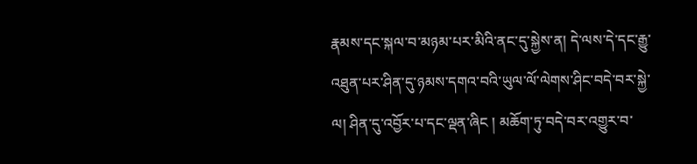རྣམས་དང་སྐལ་བ་མཉམ་པར་མིའི་ནང་དུ་སྐྱེས་ན། དེ་ལས་དེ་དང་རྒྱུ་འཐུན་པར་ཤིན་དུ་ཉམས་དགའ་བའི་ཡུལ་ལོ་ལེགས་ཤིང་བདེ་བར་སྐྱེ་ལ། ཤིན་དུ་འབྱོར་པ་དང་ལྡན་ཞིང ། མཆོག་ཏུ་བདེ་བར་འགྱུར་བ་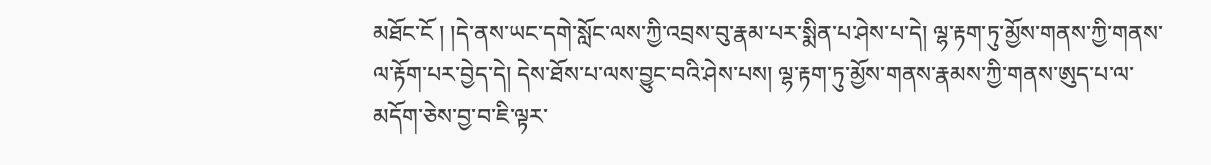མཐོང་ངོ ། །དེ་ནས་ཡང་དགེ་སློང་ལས་ཀྱི་འབྲས་བུ་རྣམ་པར་སྨིན་པ་ཤེས་པ་དེ། ལྷ་རྟག་ཏུ་མྱོས་གནས་ཀྱི་གནས་ལ་རྟོག་པར་བྱེད་དེ། དེས་ཐོས་པ་ལས་བྱུང་བའི་ཤེས་པས། ལྷ་རྟག་ཏུ་མྱོས་གནས་རྣམས་ཀྱི་གནས་ཨུད་པ་ལ་མདོག་ཅེས་བྱ་བ་ཇི་ལྟར་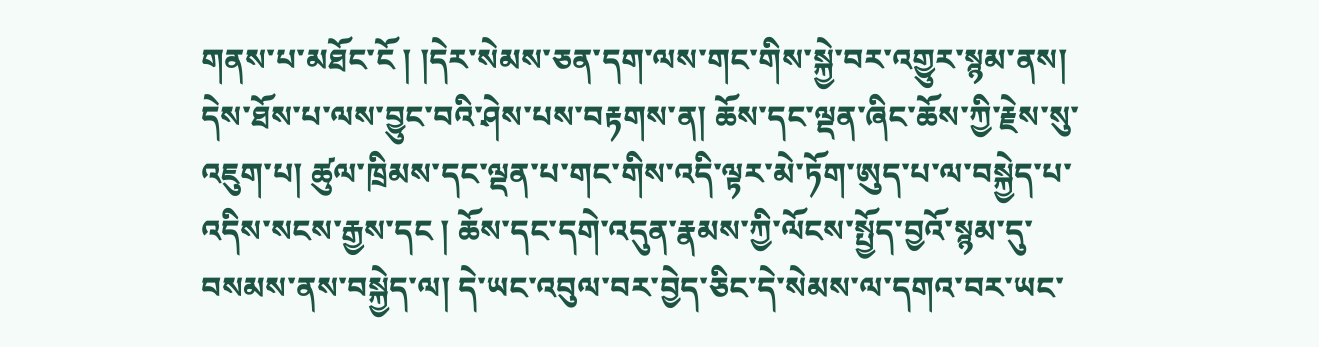གནས་པ་མཐོང་ངོ ། །དེར་སེམས་ཅན་དག་ལས་གང་གིས་སྐྱེ་བར་འགྱུར་སྙམ་ནས། དེས་ཐོས་པ་ལས་བྱུང་བའི་ཤེས་པས་བརྟགས་ན། ཆོས་དང་ལྡན་ཞིང་ཆོས་ཀྱི་རྗེས་སུ་འཇུག་པ། ཚུལ་ཁྲིམས་དང་ལྡན་པ་གང་གིས་འདི་ལྟར་མེ་ཏོག་ཨུད་པ་ལ་བསྐྱེད་པ་འདིས་སངས་རྒྱས་དང ། ཆོས་དང་དགེ་འདུན་རྣམས་ཀྱི་ལོངས་སྤྱོད་བྱའོ་སྙམ་དུ་བསམས་ནས་བསྐྱེད་ལ། དེ་ཡང་འབུལ་བར་བྱེད་ཅིང་དེ་སེམས་ལ་དགའ་བར་ཡང་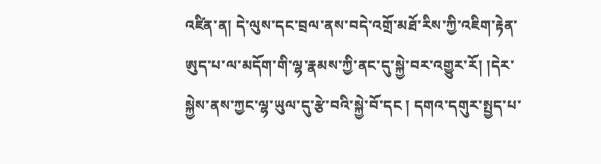འཛིན་ན། དེ་ལུས་དང་བྲལ་ནས་བདེ་འགྲོ་མཐོ་རིས་ཀྱི་འཇིག་རྟེན་ཨུད་པ་ལ་མདོག་གི་ལྷ་རྣམས་ཀྱི་ནང་དུ་སྐྱེ་བར་འགྱུར་རོ། །དེར་སྐྱེས་ནས་ཀྱང་ལྷ་ཡུལ་དུ་རྩེ་བའི་སྐྱེ་བོ་དང ། དགའ་དགུར་སྤྱད་པ་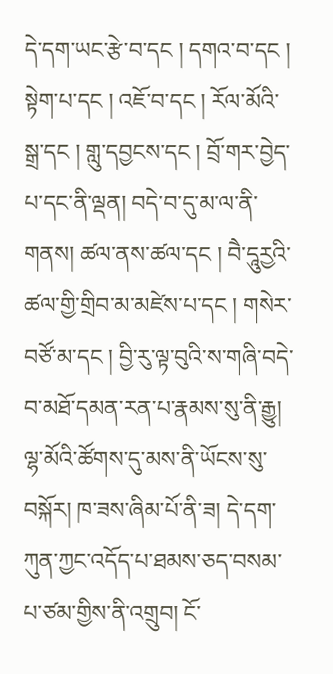དེ་དག་ཡང་རྩེ་བ་དང ། དགའ་བ་དང ། སྟེག་པ་དང ། འཇོ་བ་དང ། རོལ་མོའི་སྒྲ་དང ། གླུ་དབྱངས་དང ། བྲོ་གར་བྱེད་པ་དང་ནི་ལྡན། བདེ་བ་དུ་མ་ལ་ནི་གནས། ཚལ་ནས་ཚལ་དང ། བཻ་དཱུརྱའི་ཚལ་གྱི་གྲིབ་མ་མཛེས་པ་དང ། གསེར་བཙོ་མ་དང ། བྱི་རུ་ལྟ་བུའི་ས་གཞི་བདེ་བ་མཐོ་དམན་རན་པ་རྣམས་སུ་ནི་རྒྱུ། ལྷ་མོའི་ཚོགས་དུ་མས་ནི་ཡོངས་སུ་བསྐོར། ཁ་ཟས་ཞིམ་པོ་ནི་ཟ། དེ་དག་ཀུན་ཀྱང་འདོད་པ་ཐམས་ཅད་བསམ་པ་ཙམ་གྱིས་ནི་འགྲུབ། ངོ་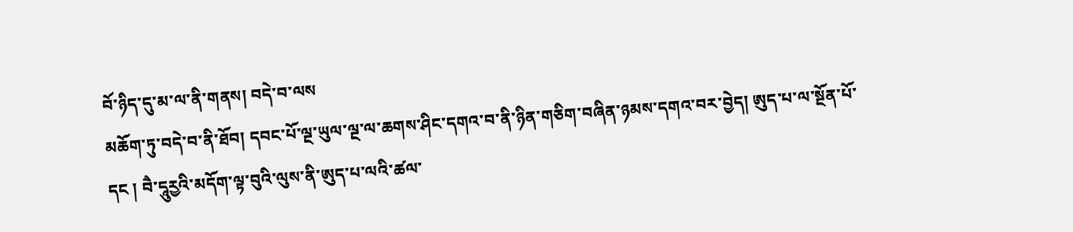བོ་ཉིད་དུ་མ་ལ་ནི་གནས། བདེ་བ་ལས
མཆོག་ཏུ་བདེ་བ་ནི་ཐོབ། དབང་པོ་ལྔ་ཡུལ་ལྔ་ལ་ཆགས་ཤིང་དགའ་བ་ནི་ཉིན་གཅིག་བཞིན་ཉམས་དགའ་བར་བྱེད། ཨུད་པ་ལ་སྔོན་པོ་དང ། བཻ་དཱུརྱའི་མདོག་ལྟ་བུའི་ལུས་ནི་ཨུད་པ་ལའི་ཚལ་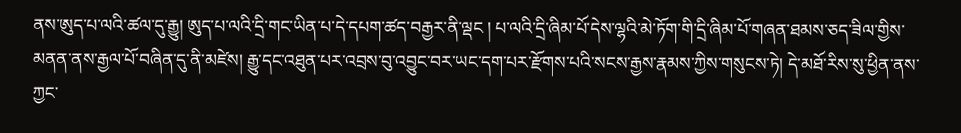ནས་ཨུད་པ་ལའི་ཚལ་དུ་རྒྱུ། ཨུད་པ་ལའི་དྲི་གང་ཡིན་པ་དེ་དཔག་ཚད་བརྒྱར་ནི་ལྡང ། པ་ལའི་དྲི་ཞིམ་པོ་དེས་ལྷའི་མེ་ཏོག་གི་དྲི་ཞིམ་པོ་གཞན་ཐམས་ཅད་ཟིལ་གྱིས་མནན་ནས་རྒྱལ་པོ་བཞིན་དུ་ནི་མཛེས། རྒྱུ་དང་འཐུན་པར་འབྲས་བུ་འབྱུང་བར་ཡང་དག་པར་རྫོགས་པའི་སངས་རྒྱས་རྣམས་ཀྱིས་གསུངས་ཏེ། དེ་མཐོ་རིས་སུ་ཕྱིན་ནས་ཀྱང་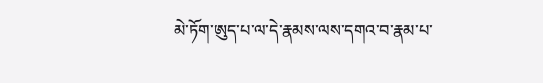མེ་ཏོག་ཨུད་པ་ལ་དེ་རྣམས་ལས་དགའ་བ་རྣམ་པ་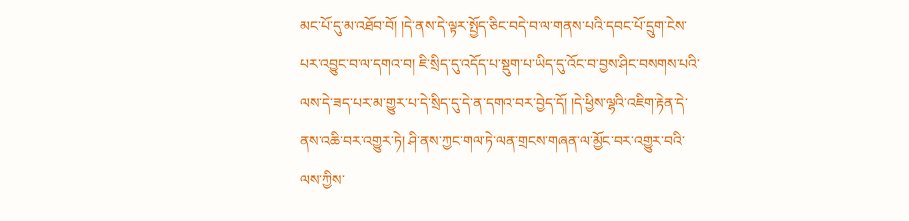མང་པོ་དུ་མ་འཐོབ་བོ། །དེ་ནས་དེ་ལྟར་སྤྱོད་ཅིང་བདེ་བ་ལ་གནས་པའི་དབང་པོ་དྲུག་ངེས་པར་འབྱུང་བ་ལ་དགའ་བ། ཇི་སྲིད་དུ་འདོད་པ་སྡུག་པ་ཡིད་དུ་འོང་བ་བྱས་ཤིང་བསགས་པའི་ལས་དེ་ཟད་པར་མ་གྱུར་པ་དེ་སྲིད་དུ་དེ་ན་དགའ་བར་བྱེད་དོ། །དེ་ཕྱིས་ལྷའི་འཇིག་རྟེན་དེ་ནས་འཆི་བར་འགྱུར་ཏེ། ཤི་ནས་ཀྱང་གལ་ཏེ་ལན་གྲངས་གཞན་ལ་མྱོང་བར་འགྱུར་བའི་ལས་ཀྱིས་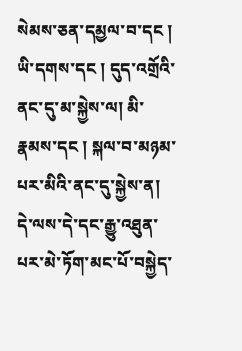སེམས་ཅན་དམྱལ་བ་དང ། ཡི་དགས་དང ། དུད་འགྲོའི་ནང་དུ་མ་སྐྱེས་ལ། མི་རྣམས་དང ། སྐལ་བ་མཉམ་པར་མིའི་ནང་དུ་སྐྱེས་ན། དེ་ལས་དེ་དང་རྒྱུ་འཐུན་པར་མེ་ཏོག་མང་པོ་བསྐྱེད་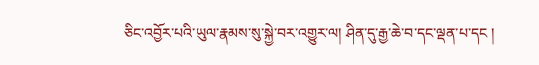ཅིང་འབྱོར་པའི་ཡུལ་རྣམས་སུ་སྐྱེ་བར་འགྱུར་ལ། ཤིན་དུ་རྒྱ་ཆེ་བ་དང་ལྡན་པ་དང །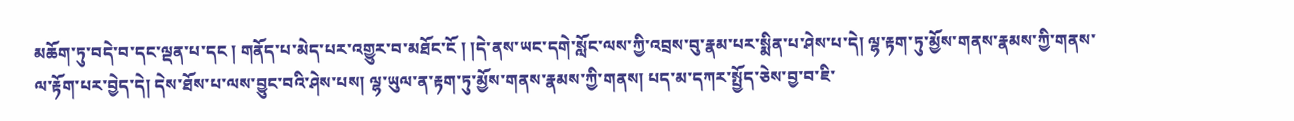མཆོག་ཏུ་བདེ་བ་དང་ལྡན་པ་དང ། གནོད་པ་མེད་པར་འགྱུར་བ་མཐོང་ངོ ། །དེ་ནས་ཡང་དགེ་སློང་ལས་ཀྱི་འབྲས་བུ་རྣམ་པར་སྨིན་པ་ཤེས་པ་དེ། ལྷ་རྟག་ཏུ་མྱོས་གནས་རྣམས་ཀྱི་གནས་ལ་རྟོག་པར་བྱེད་དེ། དེས་ཐོས་པ་ལས་བྱུང་བའི་ཤེས་པས། ལྷ་ཡུལ་ན་རྟག་ཏུ་མྱོས་གནས་རྣམས་ཀྱི་གནས། པད་མ་དཀར་སྤྱོད་ཅེས་བྱ་བ་ཇི་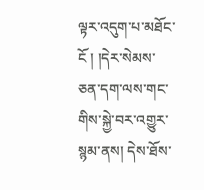ལྟར་འདུག་པ་མཐོང་ངོ ། །དེར་སེམས་ཅན་དག་ལས་གང་གིས་སྐྱེ་བར་འགྱུར་སྙམ་ནས། དེས་ཐོས་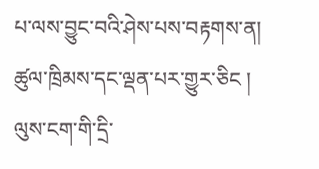པ་ལས་བྱུང་བའི་ཤེས་པས་བརྟགས་ན། ཚུལ་ཁྲིམས་དང་ལྡན་པར་གྱུར་ཅིང ། ལུས་ངག་གི་དྲི་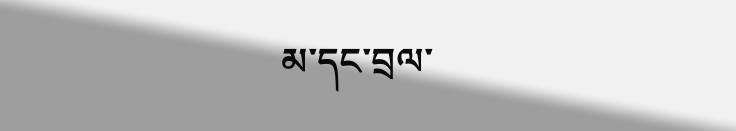མ་དང་བྲལ་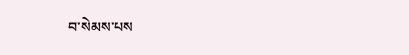བ་སེམས་པས